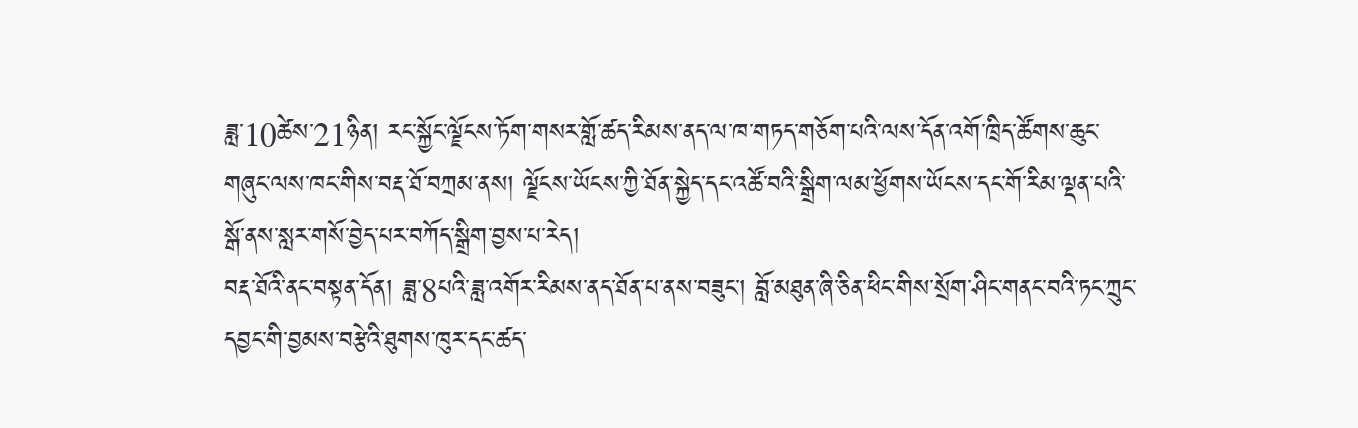ཟླ་10ཚེས་21ཉིན། རང་སྐྱོང་ལྗོངས་ཏོག་གསར་གློ་ཚད་རིམས་ནད་ལ་ཁ་གཏད་གཅོག་པའི་ལས་དོན་འགོ་ཁྲིད་ཚོགས་ཆུང་གཞུང་ལས་ཁང་གིས་བརྡ་ཐོ་བཀྲམ་ནས། ལྗོངས་ཡོངས་ཀྱི་ཐོན་སྐྱེད་དང་འཚོ་བའི་སྒྲིག་ལམ་ཕྱོགས་ཡོངས་དང་གོ་རིམ་ལྡན་པའི་སྒོ་ནས་སླར་གསོ་བྱེད་པར་བཀོད་སྒྲིག་བྱས་པ་རེད།
བརྡ་ཐོའི་ནང་བསྟན་དོན། ཟླ་8པའི་ཟླ་འགོར་རིམས་ནད་ཐོན་པ་ནས་བཟུང་། བློ་མཐུན་ཞི་ཅིན་ཕིང་གིས་སྲོག་ཤིང་གནང་བའི་ཏང་ཀྲུང་དབྱང་གི་བྱམས་བརྩེའི་ཐུགས་ཁུར་དང་ཚད་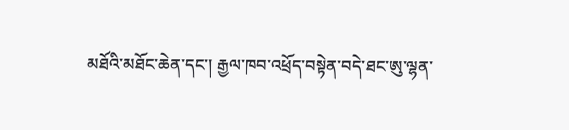མཐོའི་མཐོང་ཆེན་དང་། རྒྱལ་ཁབ་འཕྲོད་བསྟེན་བདེ་ཐང་ཨུ་ལྷན་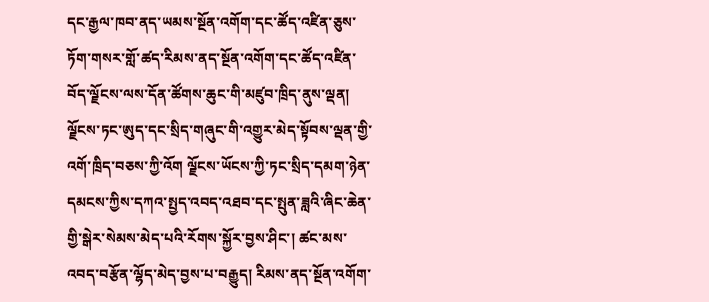དང་རྒྱལ་ཁབ་ནད་ཡམས་སྔོན་འགོག་དང་ཚོད་འཛིན་ཅུས་ཏོག་གསར་གློ་ཚད་རིམས་ནད་སྔོན་འགོག་དང་ཚོད་འཛིན་བོད་ལྗོངས་ལས་དོན་ཚོགས་ཆུང་གི་མཛུབ་ཁྲིད་ནུས་ལྡན། ལྗོངས་ཏང་ཨུད་དང་སྲིད་གཞུང་གི་འགྱུར་མེད་སྟོབས་ལྡན་གྱི་འགོ་ཁྲིད་བཅས་ཀྱི་འོག ལྗོངས་ཡོངས་ཀྱི་ཏང་སྲིད་དམག་ཉེན་དམངས་ཀྱིས་དཀའ་སྤྱད་འབད་འཐབ་དང་སྤུན་ཟླའི་ཞིང་ཆེན་གྱི་སྒེར་སེམས་མེད་པའི་རོགས་སྐྱོར་བྱས་ཤིང་། ཚང་མས་འབད་བརྩོན་ལྷོད་མེད་བྱས་པ་བརྒྱུད། རིམས་ནད་སྔོན་འགོག་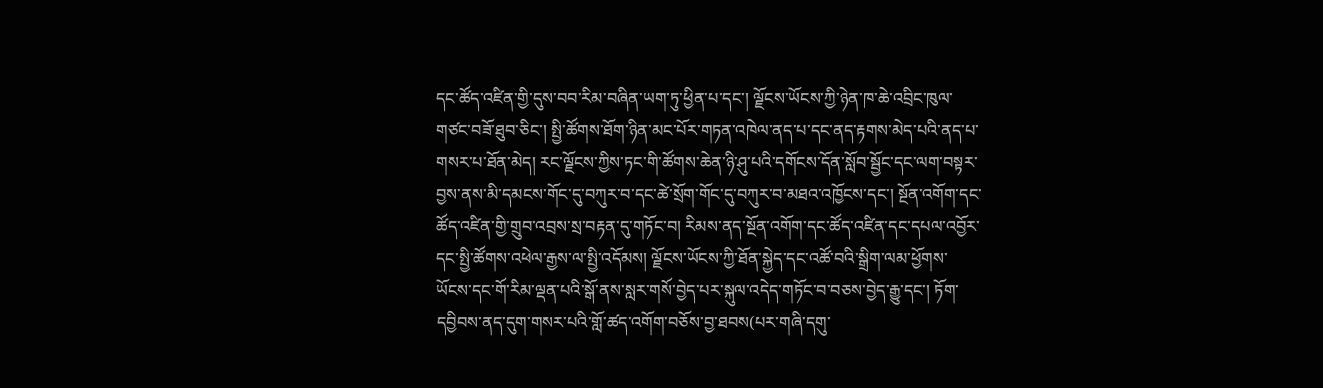དང་ཚོད་འཛིན་གྱི་དུས་བབ་རིམ་བཞིན་ཡག་ཏུ་ཕྱིན་པ་དང་། ལྗོངས་ཡོངས་ཀྱི་ཉེན་ཁ་ཆེ་འབྲིང་ཁུལ་གཙང་བཟོ་ཐུབ་ཅིང་། སྤྱི་ཚོགས་ཐོག་ཉིན་མང་པོར་གཏན་འཁེལ་ནད་པ་དང་ནད་རྟགས་མེད་པའི་ནད་པ་གསར་པ་ཐོན་མེད། རང་ལྗོངས་ཀྱིས་ཏང་གི་ཚོགས་ཆེན་ཉི་ཤུ་པའི་དགོངས་དོན་སློབ་སྦྱོང་དང་ལག་བསྟར་བྱས་ནས་མི་དམངས་གོང་དུ་བཀུར་བ་དང་ཚེ་སྲོག་གོང་དུ་བཀུར་བ་མཐའ་འཁྱོངས་དང་། སྔོན་འགོག་དང་ཚོད་འཛིན་གྱི་གྲུབ་འབྲས་སྲ་བརྟན་དུ་གཏོང་བ། རིམས་ནད་སྔོན་འགོག་དང་ཚོད་འཛིན་དང་དཔལ་འབྱོར་དང་སྤྱི་ཚོགས་འཕེལ་རྒྱས་ལ་སྤྱི་འདོམས། ལྗོངས་ཡོངས་ཀྱི་ཐོན་སྐྱེད་དང་འཚོ་བའི་སྒྲིག་ལམ་ཕྱོགས་ཡོངས་དང་གོ་རིམ་ལྡན་པའི་སྒོ་ནས་སླར་གསོ་བྱེད་པར་སྐུལ་འདེད་གཏོང་བ་བཅས་བྱེད་རྒྱུ་དང་། ཏོག་དབྱིབས་ནད་དུག་གསར་པའི་གློ་ཚད་འགོག་བཅོས་བྱ་ཐབས(པར་གཞི་དགུ་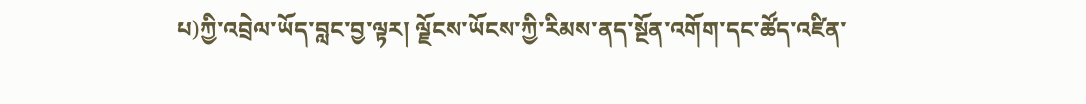པ)ཀྱི་འབྲེལ་ཡོད་བླང་བྱ་ལྟར། ལྗོངས་ཡོངས་ཀྱི་རིམས་ནད་སྔོན་འགོག་དང་ཚོད་འཛིན་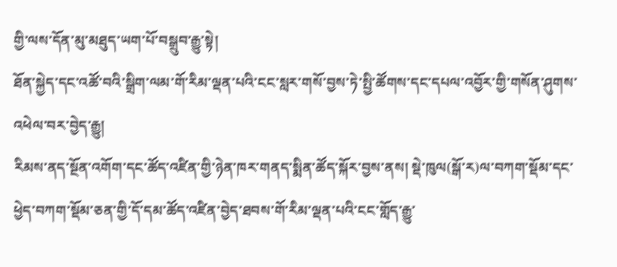གྱི་ལས་དོན་མུ་མཐུད་ཡག་པོ་བསྒྲུབ་རྒྱུ་སྟེ།
ཐོན་སྐྱེད་དང་འཚོ་བའི་སྒྲིག་ལམ་གོ་རིམ་ལྡན་པའི་ངང་སླར་གསོ་བྱས་ཏེ་སྤྱི་ཚོགས་དང་དཔལ་འབྱོར་གྱི་གསོན་ཤུགས་འཕེལ་བར་བྱེད་རྒྱུ།
རིམས་ནད་སྔོན་འགོག་དང་ཚོད་འཛིན་གྱི་ཉེན་ཁར་གནད་སྨིན་ཚོད་སྐོར་བྱས་ནས། སྡེ་ཁུལ(སྒོ་ར)ལ་བཀག་སྡོམ་དང་ཕྱེད་བཀག་སྡོམ་ཅན་གྱི་དོ་དམ་ཚོད་འཛིན་བྱེད་ཐབས་གོ་རིམ་ལྡན་པའི་ངང་གློད་རྒྱུ་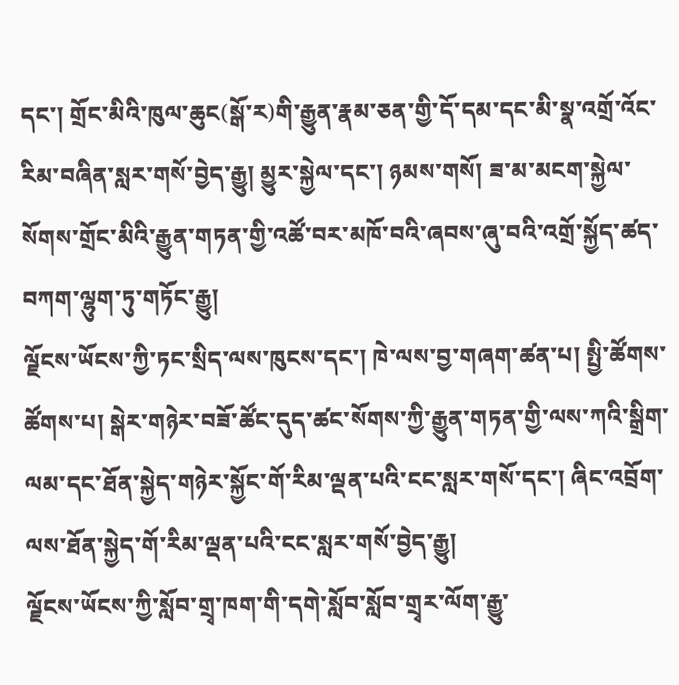དང་། གྲོང་མིའི་ཁུལ་ཆུང(སྒོ་ར)གི་རྒྱུན་རྣམ་ཅན་གྱི་དོ་དམ་དང་མི་སྣ་འགྲོ་འོང་རིམ་བཞིན་སླར་གསོ་བྱེད་རྒྱུ། མྱུར་སྐྱེལ་དང་། ཉམས་གསོ། ཟ་མ་མངག་སྐྱེལ་སོགས་གྲོང་མིའི་རྒྱུན་གཏན་གྱི་འཚོ་བར་མཁོ་བའི་ཞབས་ཞུ་བའི་འགྲོ་སྐྱོད་ཚད་བཀག་ལྷུག་ཏུ་གཏོང་རྒྱུ།
ལྗོངས་ཡོངས་ཀྱི་ཏང་སྲིད་ལས་ཁུངས་དང་། ཁེ་ལས་བྱ་གཞག་ཚན་པ། སྤྱི་ཚོགས་ཚོགས་པ། སྒེར་གཉེར་བཟོ་ཚོང་དུད་ཚང་སོགས་ཀྱི་རྒྱུན་གཏན་གྱི་ལས་ཀའི་སྒྲིག་ལམ་དང་ཐོན་སྐྱེད་གཉེར་སྐྱོང་གོ་རིམ་ལྡན་པའི་ངང་སླར་གསོ་དང་། ཞིང་འབྲོག་ལས་ཐོན་སྐྱེད་གོ་རིམ་ལྡན་པའི་ངང་སླར་གསོ་བྱེད་རྒྱུ།
ལྗོངས་ཡོངས་ཀྱི་སློབ་གྲྭ་ཁག་གི་དགེ་སློབ་སློབ་གྲྭར་ལོག་རྒྱུ་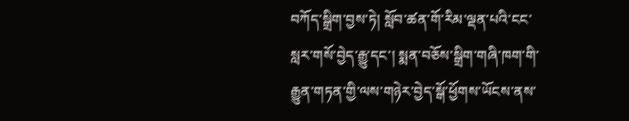བཀོད་སྒྲིག་བྱས་ཏེ། སློབ་ཚན་གོ་རིམ་ལྡན་པའི་ངང་སླར་གསོ་བྱེད་རྒྱུ་དང་། སྨན་བཅོས་སྒྲིག་གཞི་ཁག་གི་རྒྱུན་གཏན་གྱི་ལས་གཉེར་བྱེད་སྒོ་ཕྱོགས་ཡོངས་ནས་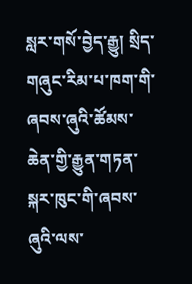སླར་གསོ་བྱེད་རྒྱུ། སྲིད་གཞུང་རིམ་པ་ཁག་གི་ཞབས་ཞུའི་ཚོམས་ཆེན་གྱི་རྒྱུན་གཏན་སྐར་ཁུང་གི་ཞབས་ཞུའི་ལས་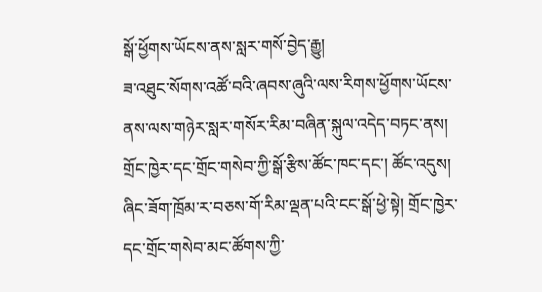སྒོ་ཕྱོགས་ཡོངས་ནས་སླར་གསོ་བྱེད་རྒྱུ།
ཟ་འཐུང་སོགས་འཚོ་བའི་ཞབས་ཞུའི་ལས་རིགས་ཕྱོགས་ཡོངས་ནས་ལས་གཉེར་སླར་གསོར་རིམ་བཞིན་སྐུལ་འདེད་བཏང་ནས། གྲོང་ཁྱེར་དང་གྲོང་གསེབ་ཀྱི་སྒོ་རྩིས་ཚོང་ཁང་དང་། ཚོང་འདུས། ཞིང་ཟོག་ཁྲོམ་ར་བཅས་གོ་རིམ་ལྡན་པའི་ངང་སྒོ་ཕྱེ་སྟེ། གྲོང་ཁྱེར་དང་གྲོང་གསེབ་མང་ཚོགས་ཀྱི་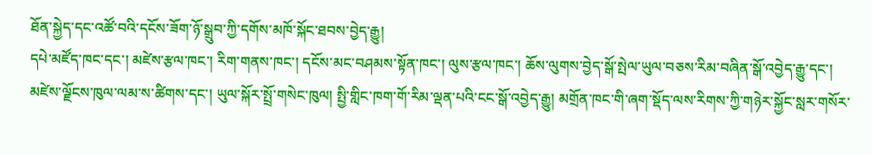ཐོན་སྐྱེད་དང་འཚོ་བའི་དངོས་ཟོག་ཉོ་སྒྲུབ་ཀྱི་དགོས་མཁོ་སྐོང་ཐབས་བྱེད་རྒྱུ།
དཔེ་མཛོད་ཁང་དང་། མཛེས་རྩལ་ཁང་། རིག་གནས་ཁང་། དངོས་མང་བཤམས་སྟོན་ཁང་། ལུས་རྩལ་ཁང་། ཆོས་ལུགས་བྱེད་སྒོ་སྤེལ་ཡུལ་བཅས་རིམ་བཞིན་སྒོ་འབྱེད་རྒྱུ་དང་། མཛེས་ལྗོངས་ཁུལ་ལམ་ས་ཚིགས་དང་། ཡུལ་སྐོར་སྤྲོ་གསེང་ཁུལ། སྤྱི་གླིང་ཁག་གོ་རིམ་ལྡན་པའི་ངང་སྒོ་འབྱེད་རྒྱུ། མགྲོན་ཁང་གི་ཞག་སྡོད་ལས་རིགས་ཀྱི་གཉེར་སྐྱོང་སླར་གསོར་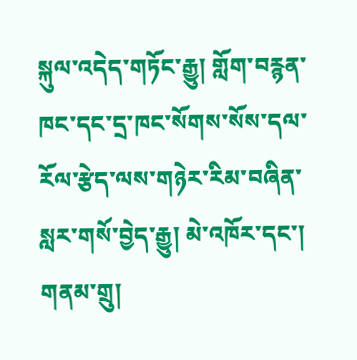སྐུལ་འདེད་གཏོང་རྒྱུ། གློག་བརྙན་ཁང་དང་དྲ་ཁང་སོགས་སོས་དལ་རོལ་རྩེད་ལས་གཉེར་རིམ་བཞིན་སླར་གསོ་བྱེད་རྒྱུ། མེ་འཁོར་དང་། གནམ་གྲུ།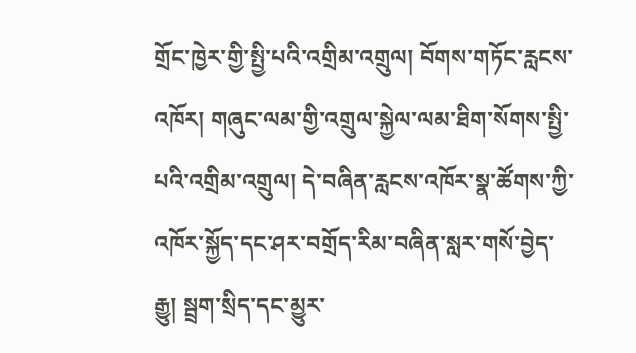གྲོང་ཁྱེར་གྱི་སྤྱི་པའི་འགྲིམ་འགྲུལ། བོགས་གཏོང་རླངས་འཁོར། གཞུང་ལམ་གྱི་འགྲུལ་སྐྱེལ་ལམ་ཐིག་སོགས་སྤྱི་པའི་འགྲིམ་འགྲུལ། དེ་བཞིན་རླངས་འཁོར་སྣ་ཚོགས་ཀྱི་འཁོར་སྐྱོད་དང་ཤར་བགྲོད་རིམ་བཞིན་སླར་གསོ་བྱེད་རྒྱུ། སྦྲག་སྲིད་དང་མྱུར་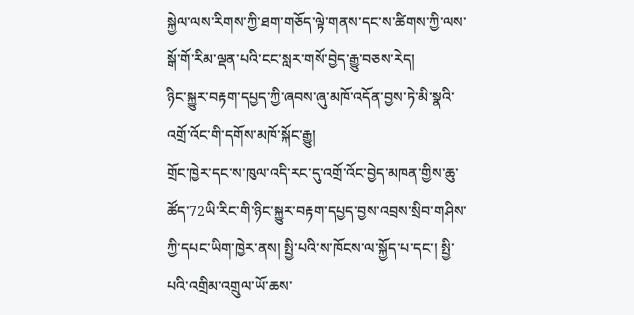སྐྱེལ་ལས་རིགས་ཀྱི་ཐག་གཅོད་ལྟེ་གནས་དང་ས་ཚིགས་ཀྱི་ལས་སྒོ་གོ་རིམ་ལྡན་པའི་ངང་སླར་གསོ་བྱེད་རྒྱུ་བཅས་རེད།
ཉིང་སྐྱུར་བརྟག་དཔྱད་ཀྱི་ཞབས་ཞུ་མཁོ་འདོན་བྱས་ཏེ་མི་སྣའི་འགྲོ་འོང་གི་དགོས་མཁོ་སྐོང་རྒྱུ།
གྲོང་ཁྱེར་དང་ས་ཁུལ་འདི་རང་དུ་འགྲོ་འོང་བྱེད་མཁན་གྱིས་ཆུ་ཚོད་72ཡི་རིང་གི་ཉིང་སྐྱུར་བརྟག་དཔྱད་བྱས་འབྲས་སྲིབ་གཤིས་ཀྱི་དཔང་ཡིག་ཁྱེར་ནས། སྤྱི་པའི་ས་ཁོངས་ལ་སྐྱོད་པ་དང་། སྤྱི་པའི་འགྲིམ་འགྲུལ་ཡོ་ཆས་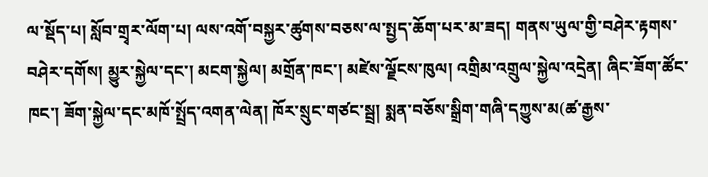ལ་སྡོད་པ། སློབ་གྲྭར་ལོག་པ། ལས་འགོ་བསྐྱར་ཚུགས་བཅས་ལ་སྤྱད་ཆོག་པར་མ་ཟད། གནས་ཡུལ་གྱི་བཤེར་རྟགས་བཤེར་དགོས། མྱུར་སྐྱེལ་དང་། མངག་སྐྱེལ། མགྲོན་ཁང་། མཛེས་ལྗོངས་ཁུལ། འགྲིམ་འགྲུལ་སྐྱེལ་འདྲེན། ཞིང་ཟོག་ཚོང་ཁང་། ཟོག་སྐྱེལ་དང་མཁོ་སྤྲོད་འགན་ལེན། ཁོར་སྲུང་གཙང་སྦྲ། སྨན་བཅོས་སྒྲིག་གཞི་དཀྱུས་མ(ཚ་རྒྱས་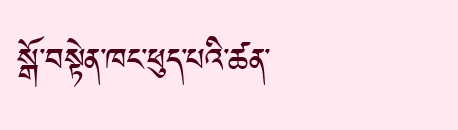སྒོ་བསྟེན་ཁང་ཕུད་པའི་ཚན་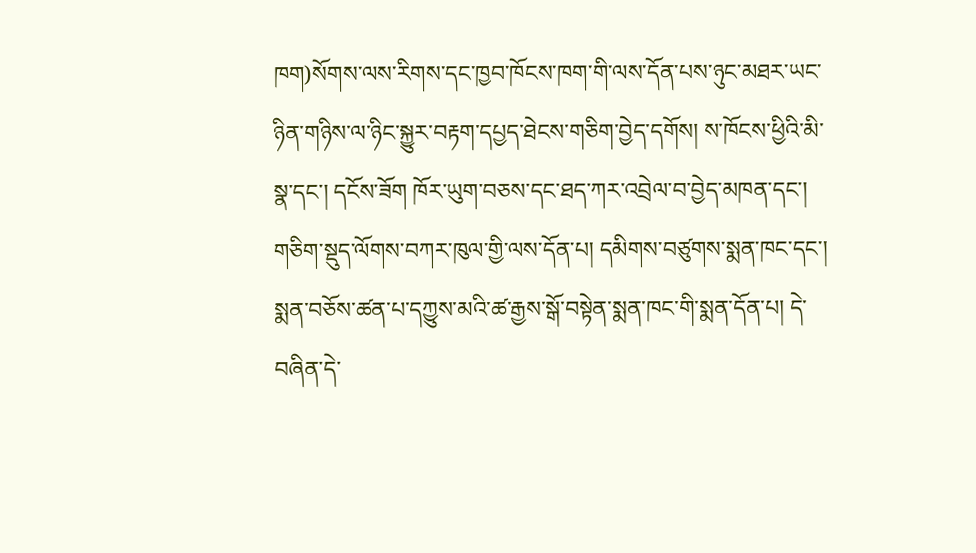ཁག)སོགས་ལས་རིགས་དང་ཁྱབ་ཁོངས་ཁག་གི་ལས་དོན་པས་ཉུང་མཐར་ཡང་ཉིན་གཉིས་ལ་ཉིང་སྐྱུར་བརྟག་དཔྱད་ཐེངས་གཅིག་བྱེད་དགོས། ས་ཁོངས་ཕྱིའི་མི་སྣ་དང་། དངོས་ཟོག ཁོར་ཡུག་བཅས་དང་ཐད་ཀར་འབྲེལ་བ་བྱེད་མཁན་དང་། གཅིག་སྡུད་ལོགས་བཀར་ཁུལ་གྱི་ལས་དོན་པ། དམིགས་བཙུགས་སྨན་ཁང་དང་། སྨན་བཅོས་ཚན་པ་དཀྱུས་མའི་ཚ་རྒྱས་སྒོ་བསྟེན་སྨན་ཁང་གི་སྨན་དོན་པ། དེ་བཞིན་དེ་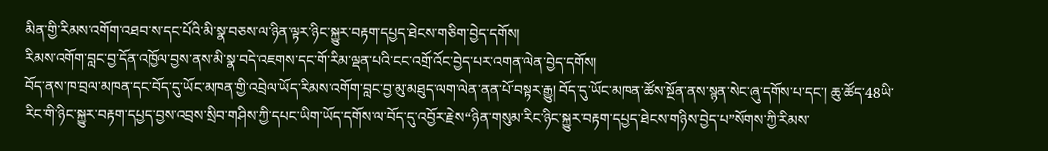མིན་གྱི་རིམས་འགོག་འཐབ་ས་དང་པོའི་མི་སྣ་བཅས་ལ་ཉིན་ལྟར་ཉིང་སྐྱུར་བརྟག་དཔྱད་ཐེངས་གཅིག་བྱེད་དགོས།
རིམས་འགོག་བླང་བྱ་དོན་འཁྱོལ་བྱས་ནས་མི་སྣ་བདེ་འཇགས་དང་གོ་རིམ་ལྡན་པའི་ངང་འགྲོ་འོང་བྱེད་པར་འགན་ལེན་བྱེད་དགོས།
བོད་ནས་ཁ་བྲལ་མཁན་དང་བོད་དུ་ཡོང་མཁན་གྱི་འབྲེལ་ཡོད་རིམས་འགོག་བླང་བྱ་མུ་མཐུད་ལག་ལེན་ནན་པོ་བསྟར་རྒྱུ། བོད་དུ་ཡོང་མཁན་ཚོས་སྔོན་ནས་སྙན་སེང་ཞུ་དགོས་པ་དང་། ཆུ་ཚོད་48ཡི་རིང་གི་ཉིང་སྐྱུར་བརྟག་དཔྱད་བྱས་འབྲས་སྲིབ་གཤིས་ཀྱི་དཔང་ཡིག་ཡོད་དགོས་ལ་བོད་དུ་འབྱོར་རྗེས“ཉིན་གསུམ་རིང་ཉིང་སྐྱུར་བརྟག་དཔྱད་ཐེངས་གཉིས་བྱེད་པ”སོགས་ཀྱི་རིམས་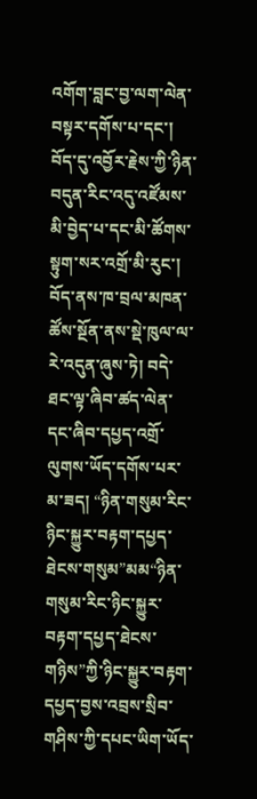འགོག་བླང་བྱ་ལག་ལེན་བསྟར་དགོས་པ་དང་། བོད་དུ་འབྱོར་རྗེས་ཀྱི་ཉིན་བདུན་རིང་འདུ་འཛོམས་མི་བྱེད་པ་དང་མི་ཚོགས་སྟུག་སར་འགྲོ་མི་རུང་། བོད་ནས་ཁ་བྲལ་མཁན་ཚོས་སྔོན་ནས་སྡེ་ཁུལ་ལ་རེ་འདུན་ཞུས་ཏེ། བདེ་ཐང་ལྟ་ཞིབ་ཚད་ལེན་དང་ཞིབ་དཔྱད་འགྲོ་ལུགས་ཡོད་དགོས་པར་མ་ཟད། “ཉིན་གསུམ་རིང་ཉིང་སྐྱུར་བརྟག་དཔྱད་ཐེངས་གསུམ”མམ“ཉིན་གསུམ་རིང་ཉིང་སྐྱུར་བརྟག་དཔྱད་ཐེངས་གཉིས”ཀྱི་ཉིང་སྐྱུར་བརྟག་དཔྱད་བྱས་འབྲས་སྲིབ་གཤིས་ཀྱི་དཔང་ཡིག་ཡོད་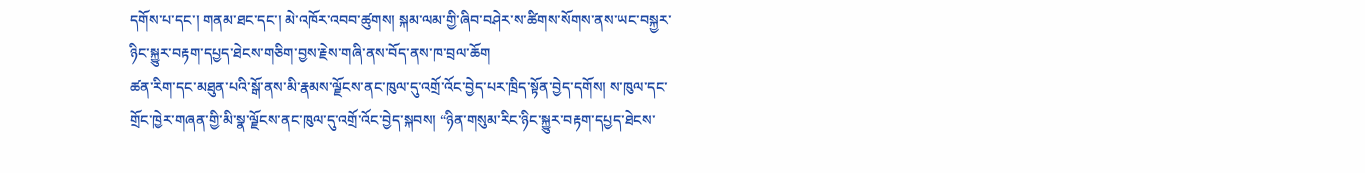དགོས་པ་དང་། གནམ་ཐང་དང་། མེ་འཁོར་འབབ་ཚུགས། སྐམ་ལམ་གྱི་ཞིབ་བཤེར་ས་ཚིགས་སོགས་ནས་ཡང་བསྐྱར་ཉིང་སྐྱུར་བརྟག་དཔྱད་ཐེངས་གཅིག་བྱས་རྗེས་གཞི་ནས་བོད་ནས་ཁ་བྲལ་ཆོག
ཚན་རིག་དང་མཐུན་པའི་སྒོ་ནས་མི་རྣམས་ལྗོངས་ནང་ཁུལ་དུ་འགྲོ་འོང་བྱེད་པར་ཁྲིད་སྟོན་བྱེད་དགོས། ས་ཁུལ་དང་གྲོང་ཁྱེར་གཞན་གྱི་མི་སྣ་ལྗོངས་ནང་ཁུལ་དུ་འགྲོ་འོང་བྱེད་སྐབས། “ཉིན་གསུམ་རིང་ཉིང་སྐྱུར་བརྟག་དཔྱད་ཐེངས་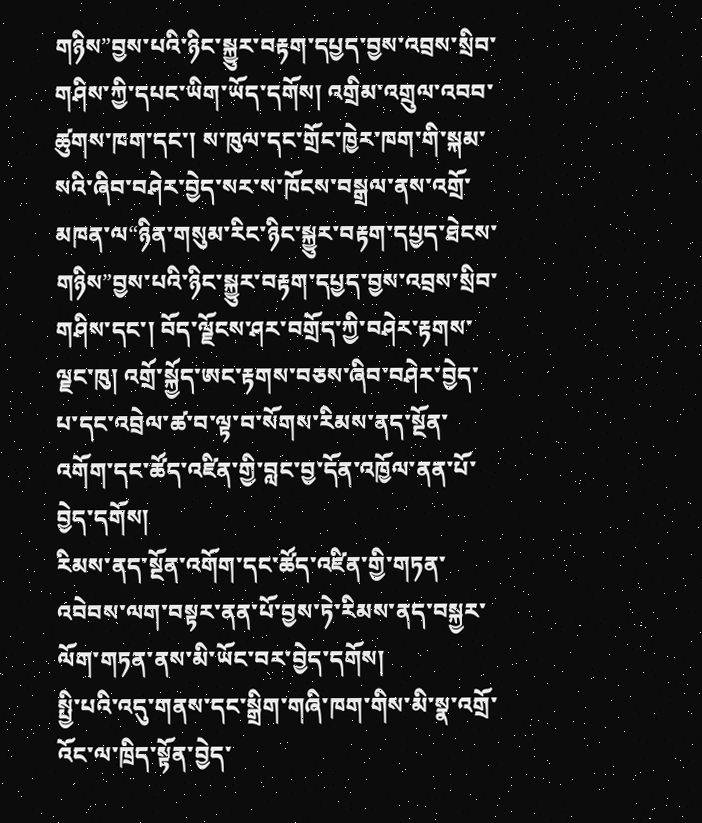གཉིས”བྱས་པའི་ཉིང་སྐྱུར་བརྟག་དཔྱད་བྱས་འབྲས་སྲིབ་གཤིས་ཀྱི་དཔང་ཡིག་ཡོད་དགོས། འགྲིམ་འགྲུལ་འབབ་ཚུགས་ཁག་དང་། ས་ཁུལ་དང་གྲོང་ཁྱེར་ཁག་གི་སྐམ་སའི་ཞིབ་བཤེར་བྱེད་སར་ས་ཁོངས་བསྒྲལ་ནས་འགྲོ་མཁན་ལ“ཉིན་གསུམ་རིང་ཉིང་སྐྱུར་བརྟག་དཔྱད་ཐེངས་གཉིས”བྱས་པའི་ཉིང་སྐྱུར་བརྟག་དཔྱད་བྱས་འབྲས་སྲིབ་གཤིས་དང་། བོད་ལྗོངས་ཤར་བགྲོད་ཀྱི་བཤེར་རྟགས་ལྗང་ཁུ། འགྲོ་སྐྱོད་ཨང་རྟགས་བཅས་ཞིབ་བཤེར་བྱེད་པ་དང་འབྲེལ་ཚ་བ་ལྟ་བ་སོགས་རིམས་ནད་སྔོན་འགོག་དང་ཚོད་འཛིན་གྱི་བླང་བྱ་དོན་འཁྱོལ་ནན་པོ་བྱེད་དགོས།
རིམས་ནད་སྔོན་འགོག་དང་ཚོད་འཛིན་གྱི་གཏན་འབེབས་ལག་བསྟར་ནན་པོ་བྱས་ཏེ་རིམས་ནད་བསྐྱར་ལོག་གཏན་ནས་མི་ཡོང་བར་བྱེད་དགོས།
སྤྱི་པའི་འདུ་གནས་དང་སྒྲིག་གཞི་ཁག་གིས་མི་སྣ་འགྲོ་འོང་ལ་ཁྲིད་སྟོན་བྱེད་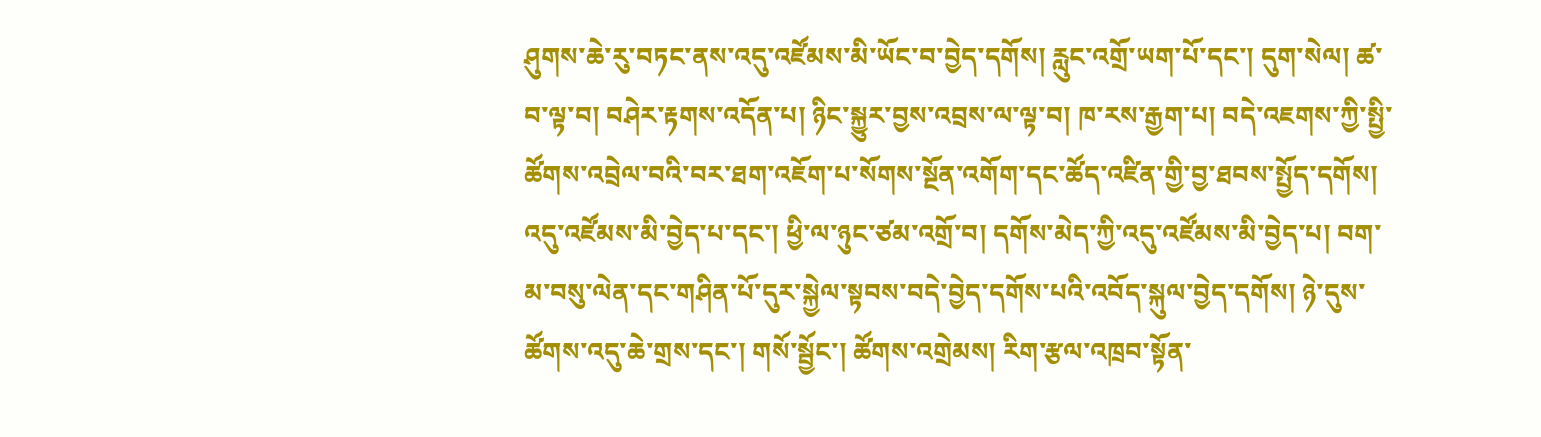ཤུགས་ཆེ་རུ་བཏང་ནས་འདུ་འཛོམས་མི་ཡོང་བ་བྱེད་དགོས། རླུང་འགྲོ་ཡག་པོ་དང་། དུག་སེལ། ཚ་བ་ལྟ་བ། བཤེར་རྟགས་འདོན་པ། ཉིང་སྐྱུར་བྱས་འབྲས་ལ་ལྟ་བ། ཁ་རས་རྒྱག་པ། བདེ་འཇགས་ཀྱི་སྤྱི་ཚོགས་འབྲེལ་བའི་བར་ཐག་འཇོག་པ་སོགས་སྔོན་འགོག་དང་ཚོད་འཛིན་གྱི་བྱ་ཐབས་སྤྱོད་དགོས།
འདུ་འཛོམས་མི་བྱེད་པ་དང་། ཕྱི་ལ་ཉུང་ཙམ་འགྲོ་བ། དགོས་མེད་ཀྱི་འདུ་འཛོམས་མི་བྱེད་པ། བག་མ་བསུ་ལེན་དང་གཤིན་པོ་དུར་སྐྱེལ་སྟབས་བདེ་བྱེད་དགོས་པའི་འབོད་སྐུལ་བྱེད་དགོས། ཉེ་དུས་ཚོགས་འདུ་ཆེ་གྲས་དང་། གསོ་སྦྱོང་། ཚོགས་འགྲེམས། རིག་རྩལ་འཁྲབ་སྟོན་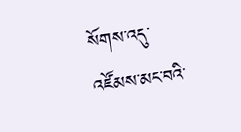སོགས་འདུ་འཛོམས་མང་བའི་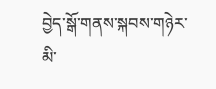བྱེད་སྒོ་གནས་སྐབས་གཉེར་མི་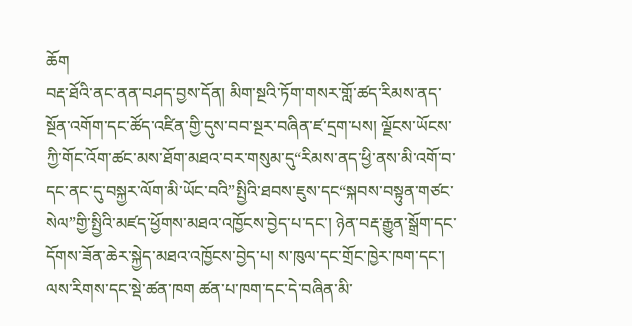ཆོག
བརྡ་ཐོའི་ནང་ནན་བཤད་བྱས་དོན། མིག་སྔའི་ཏོག་གསར་གློ་ཚད་རིམས་ནད་སྔོན་འགོག་དང་ཚོད་འཛིན་གྱི་དུས་བབ་སྔར་བཞིན་ཛ་དྲག་པས། ལྗོངས་ཡོངས་ཀྱི་གོང་འོག་ཚང་མས་ཐོག་མཐའ་བར་གསུམ་དུ“རིམས་ནད་ཕྱི་ནས་མི་འགོ་བ་དང་ནང་དུ་བསྐྱར་ལོག་མི་ཡོང་བའི”སྤྱིའི་ཐབས་ཇུས་དང“སྐབས་བསྟུན་གཙང་སེལ”གྱི་སྤྱིའི་མཛད་ཕྱོགས་མཐའ་འཁྱོངས་བྱེད་པ་དང་། ཉེན་བརྡ་རྒྱུན་སྒྲོག་དང་དོགས་ཟོན་ཆེར་སྐྱེད་མཐའ་འཁྱོངས་བྱེད་པ། ས་ཁུལ་དང་གྲོང་ཁྱེར་ཁག་དང་། ལས་རིགས་དང་སྡེ་ཚན་ཁག ཚན་པ་ཁག་དང་དེ་བཞིན་མི་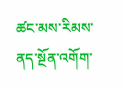ཚང་མས་རིམས་ནད་སྔོན་འགོག་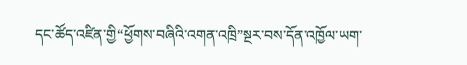དང་ཚོད་འཛིན་གྱི“ཕྱོགས་བཞིའི་འགན་འཁྲི”སྔར་བས་དོན་འཁྱོལ་ཡག་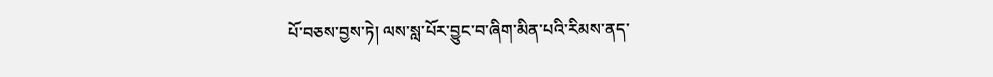པོ་བཅས་བྱས་ཏེ། ལས་སླ་པོར་བྱུང་བ་ཞིག་མིན་པའི་རིམས་ནད་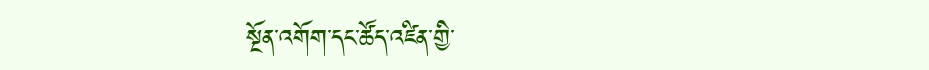སྔོན་འགོག་དང་ཚོད་འཛིན་གྱི་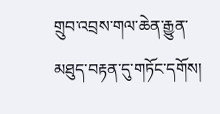གྲུབ་འབྲས་གལ་ཆེན་རྒྱུན་མཐུད་བརྟན་དུ་གཏོང་དགོས།